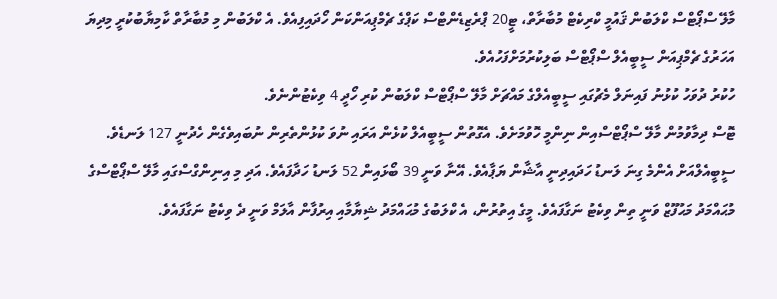މާލޭ ސްޕޯޓްސް ކްލަބުން ޤައުމީ ކްރިކެޓް މުބާރާތް، ޓީ20 ޕްރެޒިޑެންޓްސް ކަޕްގެ ޗެމްޕިއަންކަން ހޯދައިފިއެވެ. އެ ކްލަބުން މި މުބާރާތް ކާމިޔާބުކުރީ މިދިޔަ އަހަރުގެ ޗެމްޕިއަން ސީބީއެލް ސްޕޯޓްސް ބަލިކުރުމަށްފަހުއެވެ.
ހުކުރު ދުވަހު ކުޅުނު ފައިނަލް މެޗުގައި ސީބީއެލްގެ މައްޗަށް މާލޭ ސްޕޯޓްސް ކްލަބުން ކުރި ހޯދީ 4 ވިކެޓުންނެވެ.
ޓޮސް ދިމާވުމުން މާލޭ ސްޕޯޓްސްއިން ނިންމީ ހޮވުމަށެވެ. އެގޮތުން ސީބީއެލް ކުޅެން އަރައި ނުވަ ކުޅުންތެރިން ނުބައިވެގެން ހެދުނީ 127 ލަނޑެވެ. ސީބީއެލްއަށް އެންމެ ގިނަ ލަނޑު ހަދައިދިނީ އާޝާން ޔަޕާއެވެ. އޭނާ ވަނީ 39 ބޯޅައިން 52 ލަނޑު ހަދާފައެވެ. އަދި މި އިނިންގްސްގައި މާލޭ ސްޕޯޓްސްގެ މުޙައްމަދު މަޙުފޫޒް ވަނީ ތިން ވިކެޓު ނަގާފައެވެ. މީގެ އިތުރުން، އެ ކްލަބުގެ މުޙައްމަދު ޝިޔާމާއި އިރުފާން އާލަމް ވަނީ ދެ ވިކެޓު ނަގާފައެވެ.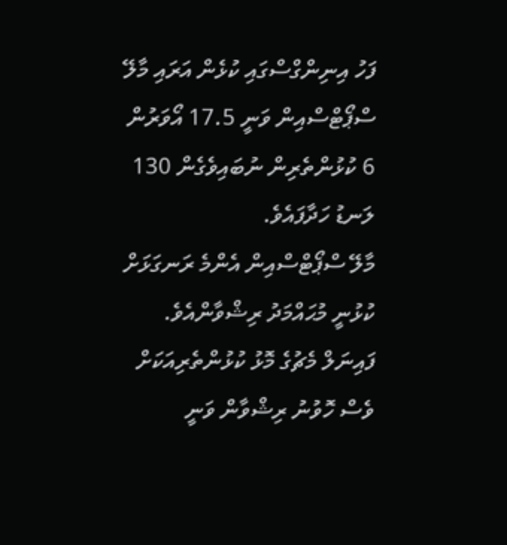ފަހު އިނިންގްސްގައި ކުޅެން އަރައި މާލޭ ސްޕޯޓްސްއިން ވަނީ 17.5 އޯވަރުން 6 ކުޅުންތެރިން ނުބައިވެގެން 130 ލަނޑު ހަދާފައެވެ.
މާލޭ ސްޕޯޓްސްއިން އެންމެ ރަނގަޅަށް ކުޅުނީ މުޙައްމަދު ރިޝްވާންއެވެ. ފައިނަލް މެޗުގެ މޮޅު ކުޅުންތެރިއަކަށް ވެސް ހޮވުނު ރިޝްވާން ވަނީ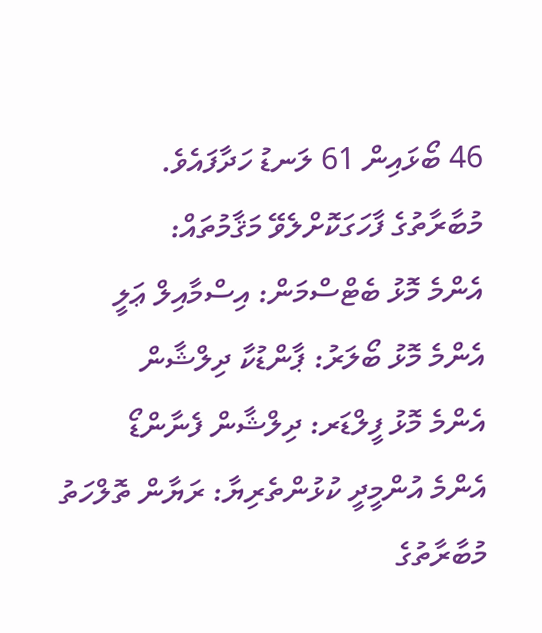46 ބޯޅައިން 61 ލަނޑު ހަދާފައެވެ.
މުބާރާތުގެ ފާހަގަކޮށްލެވޭ މަޤާމުތައް:
އެންމެ މޮޅު ބެޓްސްމަން: އިސްމާއިލް ޢަލީ
އެންމެ މޮޅު ބޯލަރު: ޕާންޑުކާ ދިލްޝާން
އެންމެ މޮޅު ފީލްޑަރ: ދިލްޝާން ފެނާންޑޯ
އެންމެ އުންމީދީ ކުޅުންތެރިޔާ: ރަޔާން ތޮލްހަތު
މުބާރާތުގެ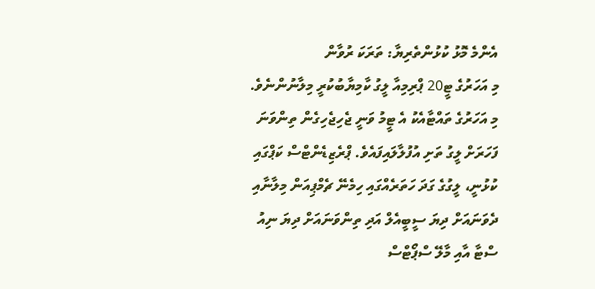އެންމެ މޮޅު ކުޅުންތެރިޔާ: ތަރަކަ ރުވާން
މި އަހަރުގެ ޓީ20 ޕްރިމިއާ ލީގު ކާމިޔާބުކުރީ މިލާނުންނެވެ. މި އަހަރުގެ ތައްޓާއެކު އެ ޓީމު ވަނީ ޖެހިޖެހިގެން ތިންވަނަ ފަހަރަށް ލީގު ތަށި އުފުލާލައިފައެވެ. ޕްރެޒިޑެންޓްސް ކަޕްގައި ކުޅުނީ، ލީގުގެ ގަދަ ހަތަރެއްގައި ހިމެނޭ ޗެމްޕިއަން މިލާނާއި ދެވަނައަށް ދިޔަ ސީބީއެލް އަދި ތިންވަނައަށް ދިޔަ ނިއު ސްޓާ އާއި މާލޭ ސްޕޯޓްސް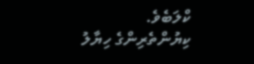ކްލަބެވެ.
ކިޔުންތެރިންގެ ހިޔާލު